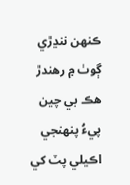ڪنهن ننڍڙي ڳوٺ ۾ رهندڙ هڪ بي چين پيءُ پنهنجي اڪيلي پٽ کي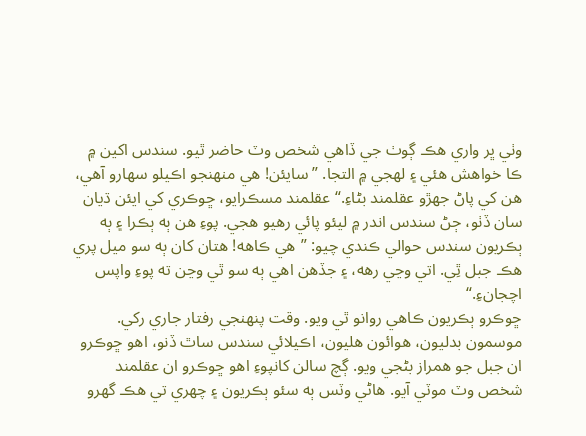وٺي ڀر واري هڪ ڳوٺ جي ڏاهي شخص وٽ حاضر ٿيو. سندس اکين ۾ ڪا خواهش هئي ۽ لهجي ۾ التجا. ”سايئن! هي منهنجو اڪيلو سهارو آهي، هن کي پاڻ جهڙو عقلمند بڻاءِ.“ عقلمند مسڪرايو، ڇوڪري کي ايئن ڌيان سان ڏٺو، ڄڻ سندس اندر ۾ ليئو پائي رهيو هجي. پوءِ هن ٻه ٻڪرا ۽ ٻه ٻڪريون سندس حوالي ڪندي چيو: ”هي ڪاهه! هتان کان ٻه سو ميل پري هڪ جبل ٿِي. اتي وڃي رهه، ۽ جڏهن اهي ٻه سو ٿي وڃن ته پوءِ واپس اچجانءِ.“
ڇوڪرو ٻڪريون ڪاهي روانو ٿي ويو. وقت پنهنجي رفتار جاري رکي. موسمون بدليون، هوائون هليون، اڪيلائي سندس ساٿ ڏنو، اهو ڇوڪرو ان جبل جو همراز بڻجي ويو. ڳچ سالن کانپوءِ اهو ڇوڪرو ان عقلمند شخص وٽ موٽي آيو. هاڻي وٽس ٻه سئو ٻڪريون ۽ چهري تي هڪ گهرو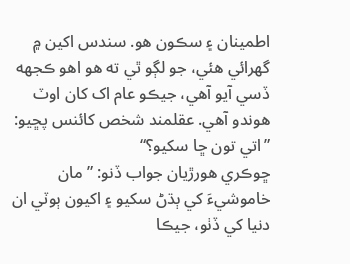اطمينان ۽ سڪون هو. سندس اکين ۾ گهرائي هئي، جو لڳو ٿي ته هو اهو ڪجهه ڏسي آيو آهي، جيڪو عام اک کان اوٽ هوندو آهي. عقلمند شخص کائنس پڇيو: ”اتي تون ڇا سکيو؟“
ڇوڪري هورڙيان جواب ڏنو: ”مان خاموشيءَ کي ٻڌڻ سکيو ۽ اکيون ٻوٽي ان دنيا کي ڏٺو، جيڪا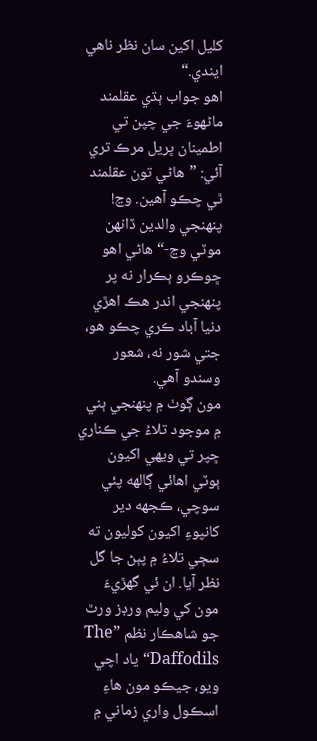کليل اکين سان نظر ناهي ايندي.“
اهو جواب ٻڌي عقلمند ماڻهوءَ جي چپن تي اطمينان ڀريل مرڪ تري آئي: ”هاڻي تون عقلمند ٿي چڪو آهين. وڃ! پنهنجي والدين ڏانهن موٽي وڃ-“ هاڻي اهو ڇوڪرو ٻڪرار نه پر پنهنجي اندر هڪ اهڙي دنيا آباد ڪري چڪو هو، جتي شور نه، شعور وسندو آهي.
مون ڳوٺ ۾ پنهنجي ٻني ۾ موجود تلاءُ جي ڪناري ڇپر تي ويهي اکيون ٻوٽي اهائي ڳالهه پئي سوچي، ڪجهه دير کانپوءِ اکيون کوليون ته سڄي تلاءُ ۾ پٻڻ جا گل نظر آيا. ان ئي گھڙيءَ مون کي وليم ورڊز ورٿ جو شاهڪار نظم ”The Daffodils“ ياد اچي ويو، جيڪو مون هاءِ اسڪول واري زماني ۾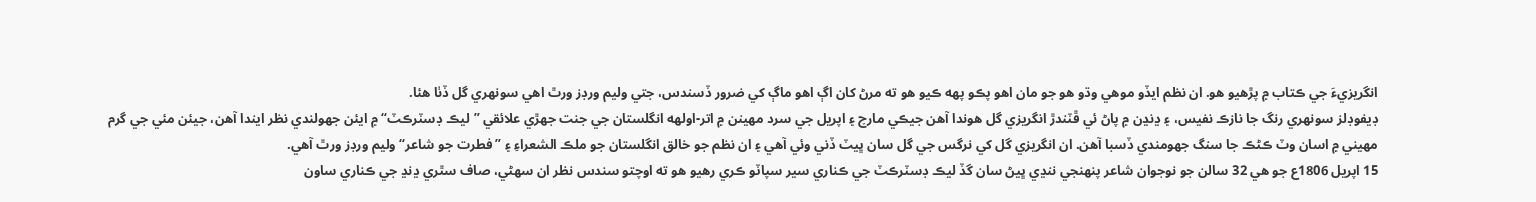انگريزيءَ جي ڪتاب ۾ پڙهيو هو. ان نظم ايڏو موهي وڌو هو جو مان اهو پڪو پهه ڪيو هو ته مرڻ کان اڳ اهو ماڳ کي ضرور ڏسندس، جتي وليم ورڊز ورٿ اهي سونهري گل ڏٺا هئا.
ڊيفوڊلز سونهري رنگ جا نازڪ نفيس، ۽ ڍنڍن ۾ پاڻ ئي ڦٽندڙ انگريزي گل هوندا آهن جيڪي مارچ ۽ اپريل جي سرد مهينن ۾ اتر-اولهه انگلستان جي جنت جهڙي علائقي ”ليڪ ڊسٽرڪٽ“ ۾ ايئن جهولندي نظر ايندا آهن، جيئن مئي جي گرم مهيني ۾ اسان وٽ ڪڻڪ جا سنگ جهومندي ڏسبا آهن. ان انگريزي گل کي نرگس جي گل سان ڀيٽ ڏني وئي آهي ۽ ان نظم جو خالق انگلستان جو ملڪ الشعراءِ ۽ ”فطرت جو شاعر“ وليم ورڊز ورٿ آهي.
15 اپريل 1806ع جو هي 32 سالن جو نوجوان شاعر پنهنجي ننڍي ڀيڻ سان گڏ ليڪ ڊسٽرڪٽ جي ڪناري سير سپاٽو ڪري رهيو هو ته اوچتو سندس نظر ان سهڻي، صاف سٿري ڍنڍ جي ڪناري ساون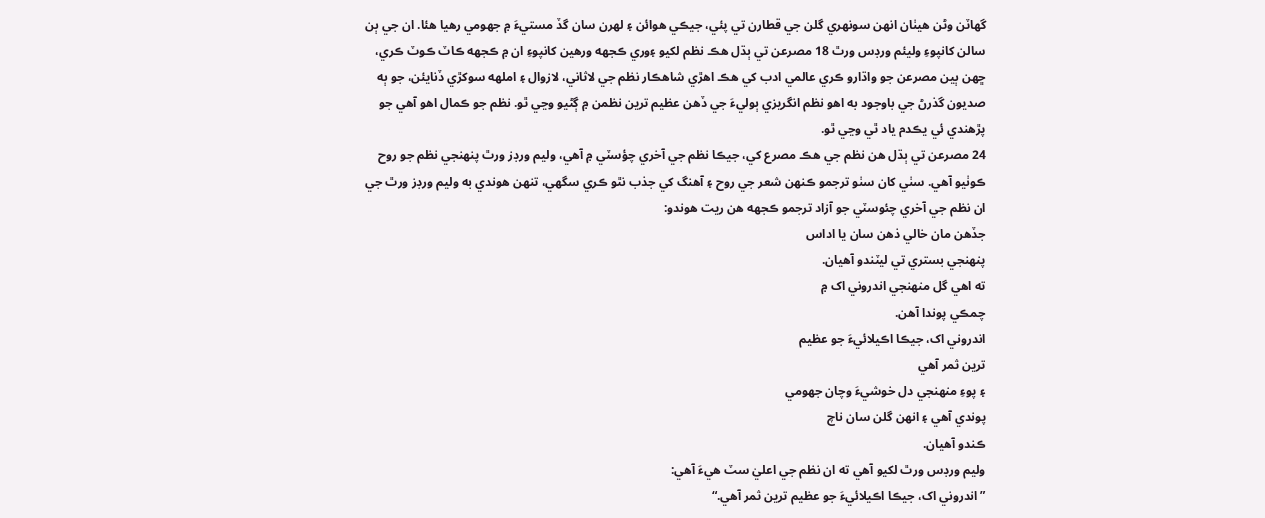گھاٽن وڻن هيٺان انهن سونهري گلن جي قطارن تي پئي، جيڪي هوائن ۽ لهرن سان گڏ مستيءَ ۾ جهومي رهيا هئا. ان جي ٻن سالن کانپوءِ وليئم ورڊس ورٿ 18 مصرعن تي ٻڌل هڪ نظم لکيو ۽وري ڪجهه ورهين کانپوءِ ان ۾ ڪجهه ڪاٽ ڪوٽ ڪري، ڇهن ٻين مصرعن جو واڌارو ڪري عالمي ادب کي هڪ اهڙي شاهڪار نظم جي لاثاني، لازوال ۽ املهه سوکڙي ڏنايئن، جو ٻه صديون گذرڻ جي باوجود به اهو نظم انگريزي ٻوليءَ جي ڏهن عظيم ترين نظمن ۾ ڳڻيو وڃي ٿو. نظم جو ڪمال اهو آهي جو پڙهندي ئي يڪدم ياد ٿي وڃي ٿو.
24 مصرعن تي ٻڌل هن نظم جي هڪ مصرع کي، جيڪا نظم جي آخري چؤسٽي ۾ آهي، وليم ورڊز ورٿ پنهنجي نظم جو روح ڪوٺيو آهي. سٺي کان سٺو ترجمو ڪنهن شعر جي روح ۽ آهنگ کي جذب نٿو ڪري سگهي، تنهن هوندي به وليم ورڊز ورٿ جي ان نظم جي آخري چئوسٽي جو آزاد ترجمو ڪجهه هن ريت هوندو:
جڏهن مان خالي ذهن سان يا اداس
پنهنجي بستري تي ليٽندو آهيان.
ته اهي گل منهنجي اندروني اک ۾
چمڪي پوندا آهن.
اندروني اک، جيڪا اڪيلائيءَ جو عظيم
ترين ثمر آهي
۽ پوءِ منهنجي دل خوشيءَ وچان جهومي
پوندي آهي ۽ انهن گلن سان ناچ
ڪندو آهيان.
وليم ورڊس ورٿ لکيو آهي ته ان نظم جي اعليٰ سٽ هيءَ آهي:
”اندروني اک، جيڪا اڪيلائيءَ جو عظيم ترين ثمر آهي.“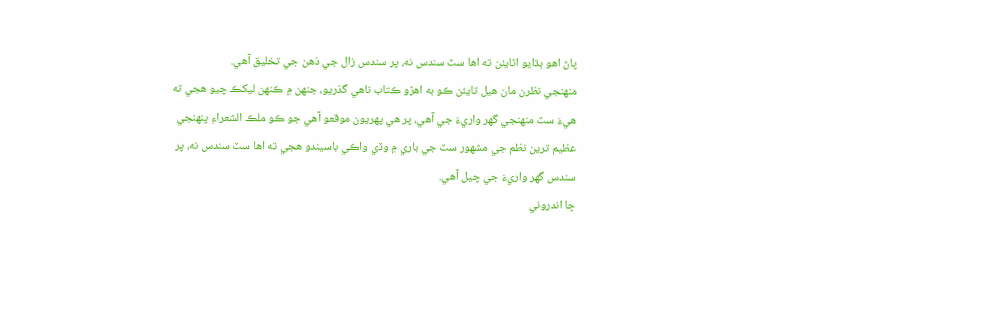پاڻ اهو ٻڌايو اٿايئن ته اها سٽ سندس نه، پر سندس زال جي ذهن جي تخليق آهي.
منهنجي نظرن مان هيل تايئن ڪو به اهڙو ڪتاب ناهي گذريو، جنهن ۾ ڪنهن ليکڪ چيو هجي ته هيءَ سٽ منهنجي گهر واريءَ جي آهي، پر هي پهريون موقعو آهي جو ڪو ملڪ الشعراءِ پنهنجي عظيم ترين نظم جي مشهور سٽ جي باري ۾ وڏي واڪي باسيندو هجي ته اها سٽ سندس نه، پر سندس گهر واريءَ جي چيل آهي.
ڇا اندروني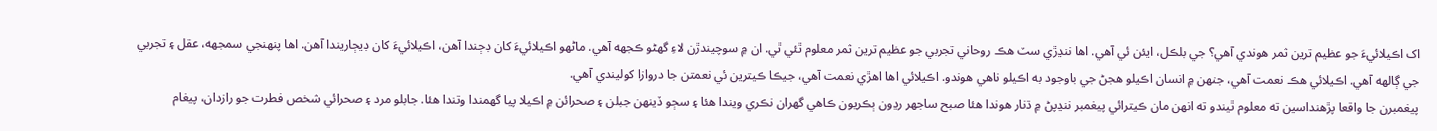اک اڪيلائيءَ جو عظيم ترين ثمر هوندي آهي؟ جي بلڪل، ايئن ئي آهي. اها ننڍڙي سٽ هڪ روحاني تجربي جو عظيم ترين ثمر معلوم ٿئي ٿي. ان ۾ سوچيندڙن لاءِ گھڻو ڪجهه آهي. ماڻهو اڪيلائيءَ کان ڊڄندا آهن، اڪيلائيءَ کان ڊيڄاريندا آهن. اها پنهنجي سمجهه، عقل ۽ تجربي جي ڳالهه آهي. اڪيلائي هڪ نعمت آهي، جنهن ۾ انسان اڪيلو هجڻ جي باوجود به اڪيلو ناهي هوندو. اڪيلائي اها اهڙي نعمت آهي، جيڪا ڪيترين ئي نعمتن جا دروازا کوليندي آهي.
پيغمبرن جا واقعا پڙهنداسين ته معلوم ٿيندو ته انهن مان ڪيترائي پيغمبر ننڍپڻ ۾ ڌنار هوندا هئا صبح ساجهر رڍون ٻڪريون ڪاهي گهران نڪري ويندا هئا ۽ سڄو ڏينهن جبلن ۽ صحرائن ۾ اڪيلا پيا گھمندا وتندا هئا. جابلو مرد ۽ صحرائي شخص فطرت جو رازدان، پيغام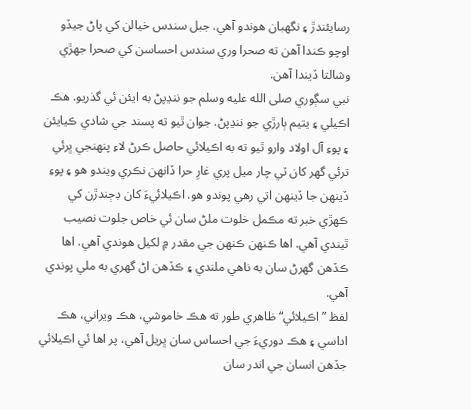رسايئندڙ ۽ نگهبان هوندو آهي. جبل سندس خيالن کي پاڻ جيڏو اوچو ڪندا آهن ته صحرا وري سندس احساسن کي صحرا جهڙي وشالتا ڏيندا آهن.
نبي سڳوري صلى الله عليه وسلم جو ننڍپڻ به ايئن ئي گذريو. هڪ اڪيلي ۽ يتيم ٻارڙي جو ننڍپڻ. جوان ٿيو ته پسند جي شادي ڪيايئن ۽ پوءِ آل اولاد وارو ٿيو ته به اڪيلائي حاصل ڪرڻ لاءِ پنهنجي ڀرئي ترئي گهر کان ٽي چار ميل پري غارِ حرا ڏانهن نڪري ويندو هو ۽ پوءِ ڏينهن جا ڏينهن اتي رهي پوندو هو. اڪيلائيءَ کان ڊڄندڙن کي ڪهڙي خبر ته مڪمل خلوت ملڻ سان ئي خاص جلوت نصيب ٿيندي آهي. اها ڪنهن ڪنهن جي مقدر ۾ لکيل هوندي آهي. اها ڪڏهن گهرڻ سان به ناهي ملندي ۽ ڪڏهن اڻ گهري به ملي پوندي آهي.
لفظ ”اڪيلائي“ ظاهري طور ته هڪ خاموشي، هڪ ويراني، هڪ اداسي ۽ هڪ دوريءَ جي احساس سان ڀريل آهي، پر اها ئي اڪيلائي جڏهن انسان جي اندر سان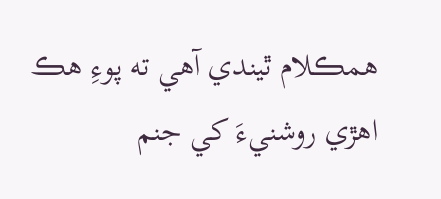همڪلام ٿيندي آهي ته پوءِ هڪ اهڙي روشنيءَ کي جنم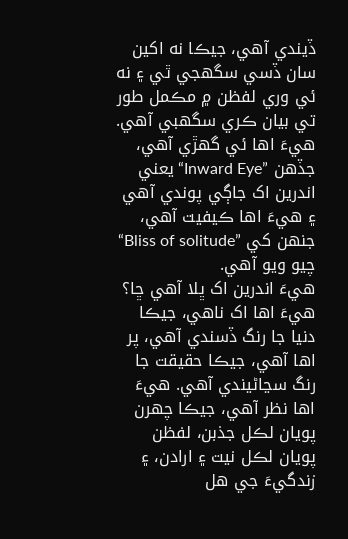ڏيندي آهي، جيڪا نه اکين سان ڏسي سگهجي ٿي ۽ نه ئي وري لفظن ۾ مڪمل طور تي بيان ڪري سگهبي آهي. هيءَ اها ئي گهڙي آهي، جڏهن ”Inward Eye“ يعني اندرين اک جاڳي پوندي آهي ۽ هيءَ اها ڪيفيت آهي، جنهن کي ”Bliss of solitude“ چيو ويو آهي.
هيءَ اندرين اک ڀلا آهي ڇا؟ هيءَ اها اک ناهي، جيڪا دنيا جا رنگ ڏسندي آهي، پر اها آهي، جيڪا حقيقت جا رنگ سڃاڻيندي آهي. هيءَ اها نظر آهي، جيڪا چهرن پويان لڪل جذبن، لفظن پويان لڪل نيت ۽ ارادن، ۽ زندگيءَ جي هل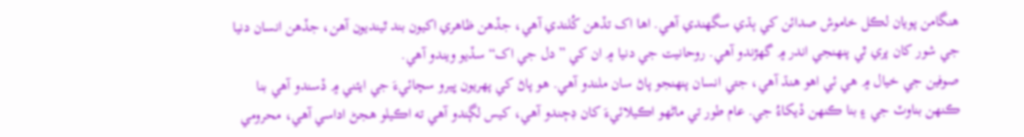هنگامن پويان لڪل خاموش صدائن کي ٻڌي سگهندي آهي. اها اک تڏهن کُلندي آهي، جڏهن ظاهري اکيون بند ٿينديون آهن، جڏهن انسان دنيا جي شور کان پري ٿي پنهنجي اندر ۾ گهڙندو آهي. روحانيت جي دنيا ۾ ان کي ”دل جي اک“ سڏيو ويندو آهي.
صوفين جي خيال ۾ هي ئي اهو هنڌ آهي، جتي انسان پنهنجو پاڻ سان ملندو آهي. هو پاڻ کي پهريون ڀيرو سچائيءَ جي ايئني ۾ ڏسندو آهي بنا ڪنهن بناوٽ جي ۽ بنا ڪنهن ڏيکاءُ جي. عام طور تي ماڻهو اڪيلائيءَ کان ڊڄندو آهي، کيس لڳندو آهي ته اڪيلو هجڻ اداسي آهي، محرومي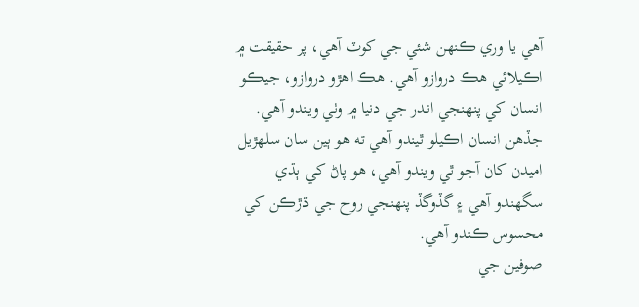آهي يا وري ڪنهن شئي جي کوٽ آهي، پر حقيقت ۾ اڪيلائي هڪ دروازو آهي. هڪ اهڙو دروازو، جيڪو انسان کي پنهنجي اندر جي دنيا ۾ وٺي ويندو آهي. جڏهن انسان اڪيلو ٿيندو آهي ته هو ٻين سان سلهڙيل اميدن کان آجو ٿي ويندو آهي، هو پاڻ کي ٻڌي سگهندو آهي ۽ گڏوگڏ پنهنجي روح جي ڌڙڪن کي محسوس ڪندو آهي.
صوفين جي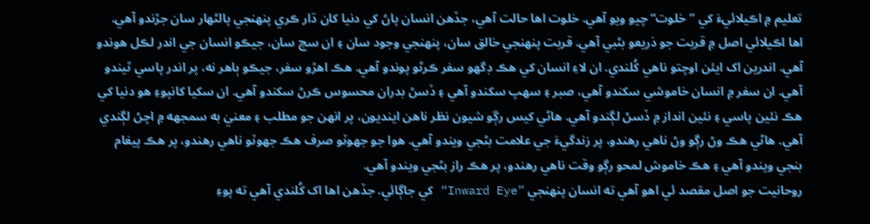تعليم ۾ اڪيلائيءَ کي ”خلوت“ چيو ويو آهي. خلوت اها حالت آهي، جڏهن انسان پاڻ کي دنيا کان ڌار ڪري پنهنجي پالڻهار سان جڙندو آهي. اها اڪيلائي اصل ۾ قربت جو ذريعو بڻبي آهي. قربت پنهنجي خالق سان، پنهنجي وجود سان ۽ ان سچ سان، جيڪو انسان جي اندر لڪل هوندو آهي. اندرين اک ايئن اوچتو ناهي کُلندي. ان لاءِ انسان کي هڪ ڊگهو سفر ڪرڻو پوندو آهي. هڪ اهڙو سفر، جيڪو ٻاهر نه، پر اندر پاسي ٿيندو آهي. ان سفر ۾ انسان خاموشي سکندو آهي، صبر ۽ سهپ سکندو آهي ۽ ڏسڻ بدران محسوس ڪرڻ سکندو آهي. ان سکيا کانپوءِ هو دنيا کي هڪ نئين پاسي ۽ نئين انداز ۾ ڏسڻ لڳندو آهي. هاڻي کيس رڳو شيون نظر ناهن اينديون، پر انهن جو مطلب ۽ معنيٰ به سمجهه ۾ اچڻ لڳندي آهي. هاڻي هڪ وڻ رڳو وڻ ناهي رهندو، پر زندگيءَ جي علامت بڻجي ويندو آهي. هوا جو جهوٽو صرف هڪ جهوٽو ناهي رهندو، پر هڪ پيغام بنجي ويندو آهي ۽ هڪ خاموش لمحو رڳو وقت ناهي رهندو، پر هڪ راز بڻجي ويندو آهي.
روحانيت جو اصل مقصد ئي اهو آهي ته انسان پنهنجي ”Inward Eye“ کي جاڳائي. جڏهن اها اک کُلندي آهي ته پوءِ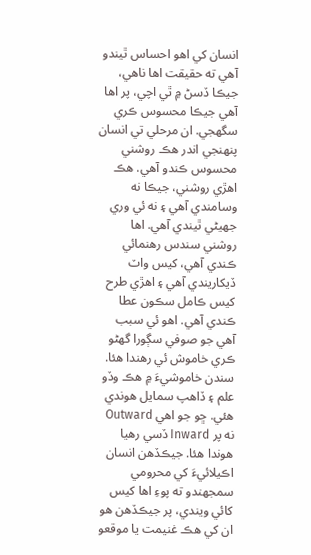انسان کي اهو احساس ٿيندو آهي ته حقيقت اها ناهي، جيڪا ڏسڻ ۾ ٿي اچي، پر اها آهي جيڪا محسوس ڪري سگهجي. ان مرحلي تي انسان پنهنجي اندر هڪ روشني محسوس ڪندو آهي. هڪ اهڙي روشني، جيڪا نه وسامندي آهي ۽ نه ئي وري جھيڻي ٿيندي آهي. اها روشني سندس رهنمائي ڪندي آهي، کيس واٽ ڏيکاريندي آهي ۽ اهڙي طرح کيس ڪامل سڪون عطا ڪندي آهي. اهو ئي سبب آهي جو صوفي سڳورا گھڻو ڪري خاموش ئي رهندا هئا. سندن خاموشيءَ ۾ هڪ وڏو علم ۽ ڏاهپ سمايل هوندي هئي. ڇو جو اهي Outward نه پر Inward ڏسي رهيا هوندا هئا. جيڪڏهن انسان اڪيلائيءَ کي محرومي سمجهندو ته پوءِ اها کيس کائي ويندي، پر جيڪڏهن هو ان کي هڪ غنيمت يا موقعو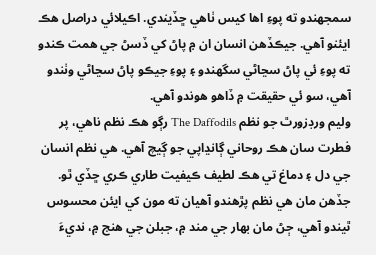سمجهندو ته پوءِ اها کيس ٺاهي ڇڏيندي. اڪيلائي دراصل هڪ ايئنو آهي. جيڪڏهن انسان ان ۾ پاڻ کي ڏسڻ جي همت ڪندو ته پوءِ ئي پاڻ سڃاڻي سگهندو ۽ پوءِ جيڪو پاڻ سڃاڻي وٺندو آهي، سو ئي حقيقت ۾ ڏاهو هوندو آهي.
وليم ورڊزورٿ جو نظم The Daffodils رڳو هڪ نظم ناهي، پر فطرت سان هڪ روحاني ڳانڍاپي جو ڳيچ آهي. هي نظم انسان جي دل ۽ دماغ تي هڪ لطيف ڪيفيت طاري ڪري ڇڏي ٿو. جڏهن مان هي نظم پڙهندو آهيان ته مون کي ايئن محسوس ٿيندو آهي، ڄڻ مان بهار جي مند ۾، جبلن جي هنج ۾، نديءَ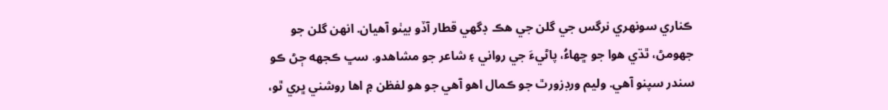ڪناري سونهري نرگس جي گلن جي هڪ ڊگهي قطار آڏو بيٺو آهيان. انهن گلن جو جھومڻ، ٿڌي هوا جو ڇهاءُ، پاڻيءَ جي رواني ۽ شاعر جو مشاهدو. سڀ ڪجهه ڄڻ ڪو سندر سپنو آهي. وليم ورڊزورٿ جو ڪمال اهو آهي جو هو لفظن ۾ اها روشني ڀري ٿو،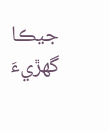جيڪا گهڙيءَ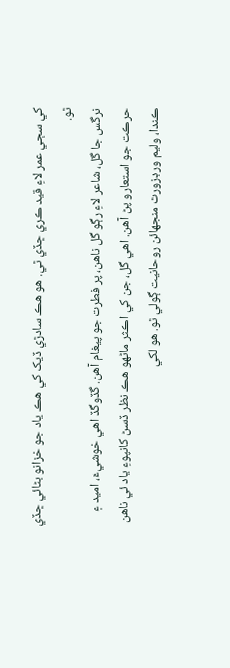کي سڄي عمر لاءِ قيد ڪري ڇڏي ٿي. هو هڪ سادڙي ڏيک کي هڪ ياد جو خزانو بڻائي ڇڏي ٿو.
نرگس جا گل، شاعر لاءِ رڳو گل ناهن، پر فطرت جو پيغام آهن. گڏوگڏ اهي خوشيءَ، اميد ۽ حرڪت جو استعارو پڻ آهن. اهي گل، جن کي اڪثر ماڻهو هڪ نظر ڏسڻ کانپوءِ ياد ئي ناهن ڪندا، وليم ورڊزورٿ منجهائن روحانيت ڳولي ٿو. هو لکي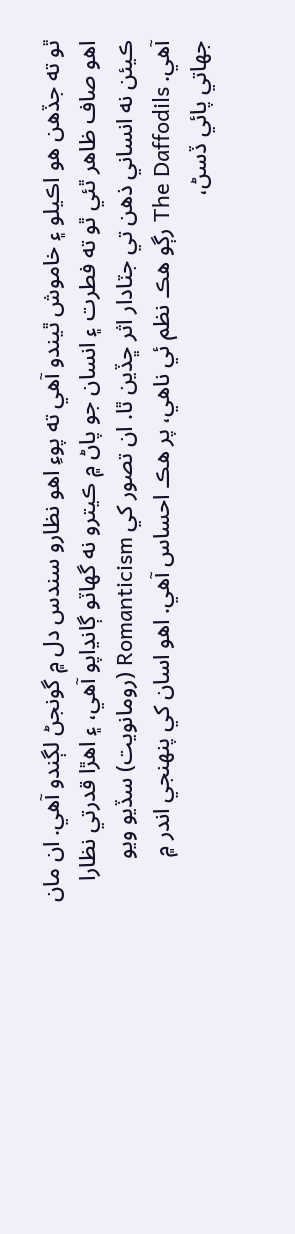ٿو ته جڏهن هو اڪيلو ۽ خاموش ٿيندو آهي ته پوءِ اهو نظارو سندس دل ۾ گونجڻ لڳندو آهي. ان مان اهو صاف ظاهر ٿئي ٿو ته فطرت ۽ انسان جو پاڻ ۾ ڪيترو نه گھاٽو ڳانڍاپو آهي، ۽ اهڙا قدرتي نظارا ڪيئن نه انساني ذهن تي جٽادار اثر ڇڏين ٿا. ان تصور کي Romanticism (رومانويت) سڏيو ويو آهي. The Daffodils رڳو هڪ نظم ئي ناهي، پر هڪ احساس آهي. اهو اسان کي پنهنجي اندر ۾ جهاتي پائي ڏسڻ،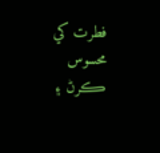فطرت کي محسوس ڪرڻ ۽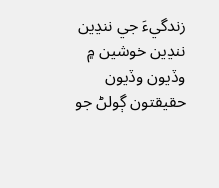زندگيءَ جي ننڍين ننڍين خوشين ۾ وڏيون وڏيون حقيقتون ڳولڻ جو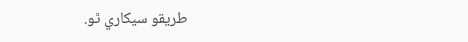طريقو سيکاري ٿو.